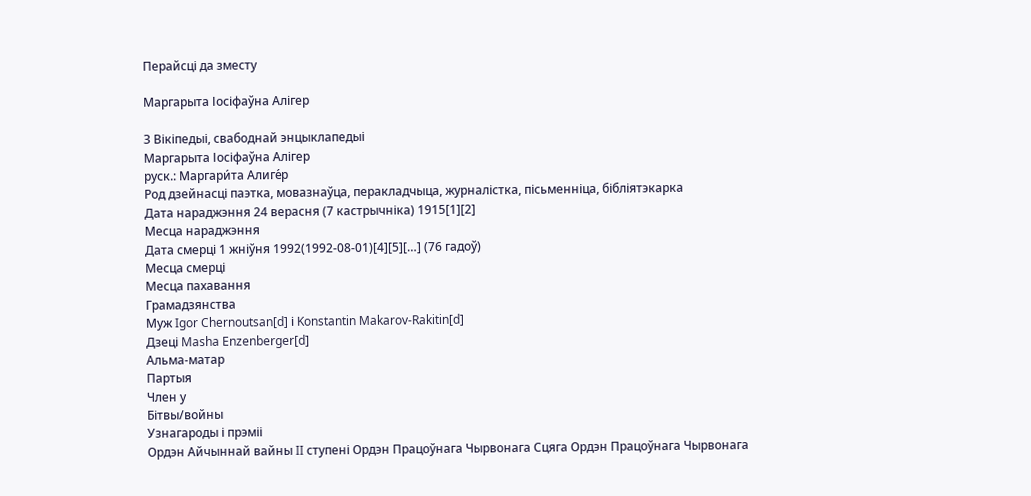Перайсці да зместу

Маргарыта Іосіфаўна Алігер

З Вікіпедыі, свабоднай энцыклапедыі
Маргарыта Іосіфаўна Алігер
руск.: Маргари́та Алиге́р
Род дзейнасці паэтка, мовазнаўца, перакладчыца, журналістка, пісьменніца, бібліятэкарка
Дата нараджэння 24 верасня (7 кастрычніка) 1915[1][2]
Месца нараджэння
Дата смерці 1 жніўня 1992(1992-08-01)[4][5][…] (76 гадоў)
Месца смерці
Месца пахавання
Грамадзянства
Муж Igor Chernoutsan[d] і Konstantin Makarov-Rakitin[d]
Дзеці Masha Enzenberger[d]
Альма-матар
Партыя
Член у
Бітвы/войны
Узнагароды і прэміі
Ордэн Айчыннай вайны II ступені Ордэн Працоўнага Чырвонага Сцяга Ордэн Працоўнага Чырвонага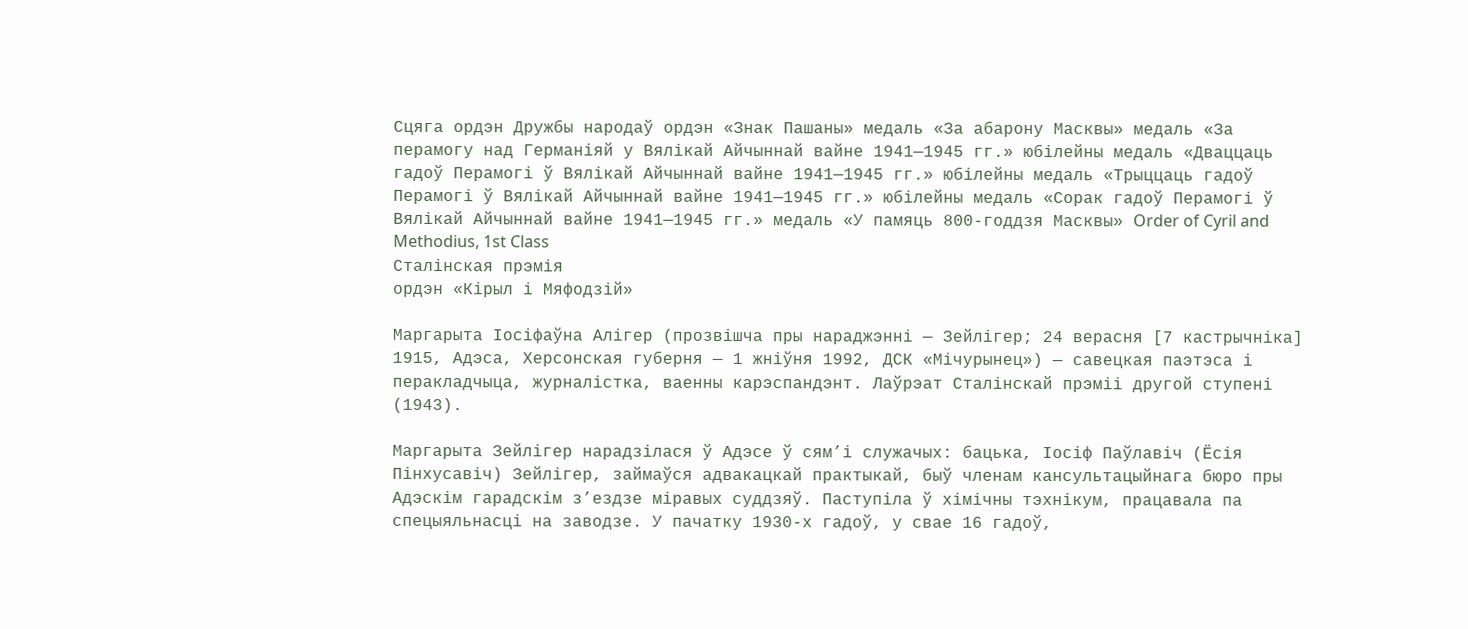Сцяга ордэн Дружбы народаў ордэн «Знак Пашаны» медаль «За абарону Масквы» медаль «За перамогу над Германіяй у Вялікай Айчыннай вайне 1941—1945 гг.» юбілейны медаль «Дваццаць гадоў Перамогі ў Вялікай Айчыннай вайне 1941—1945 гг.» юбілейны медаль «Трыццаць гадоў Перамогі ў Вялікай Айчыннай вайне 1941—1945 гг.» юбілейны медаль «Сорак гадоў Перамогі ў Вялікай Айчыннай вайне 1941—1945 гг.» медаль «У памяць 800-годдзя Масквы» Order of Cyril and Methodius, 1st Class
Сталінская прэмія
ордэн «Кірыл і Мяфодзій»

Маргарыта Іосіфаўна Алігер (прозвішча пры нараджэнні — Зейлігер; 24 верасня [7 кастрычніка] 1915, Адэса, Херсонская губерня — 1 жніўня 1992, ДСК «Мічурынец») — савецкая паэтэса і перакладчыца, журналістка, ваенны карэспандэнт. Лаўрэат Сталінскай прэміі другой ступені (1943).

Маргарыта Зейлігер нарадзілася ў Адэсе ў сям’і служачых: бацька, Іосіф Паўлавіч (Ёсія Пінхусавіч) Зейлігер, займаўся адвакацкай практыкай, быў членам кансультацыйнага бюро пры Адэскім гарадскім з’ездзе міравых суддзяў. Паступіла ў хімічны тэхнікум, працавала па спецыяльнасці на заводзе. У пачатку 1930-х гадоў, у свае 16 гадоў,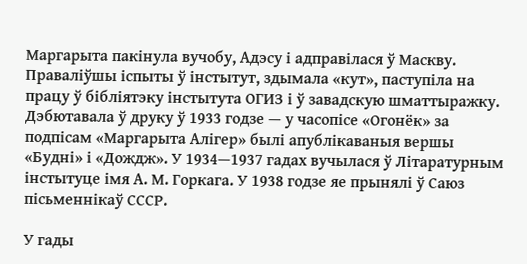Маргарыта пакінула вучобу, Адэсу і адправілася ў Маскву. Праваліўшы іспыты ў інстытут, здымала «кут», паступіла на працу ў бібліятэку інстытута ОГИЗ і ў завадскую шматтыражку. Дэбютавала ў друку ў 1933 годзе — у часопісе «Огонёк» за подпісам «Маргарыта Алігер» былі апублікаваныя вершы «Будні» і «Дождж». У 1934—1937 гадах вучылася ў Літаратурным інстытуце імя А. М. Горкага. У 1938 годзе яе прынялі ў Саюз пісьменнікаў СССР.

У гады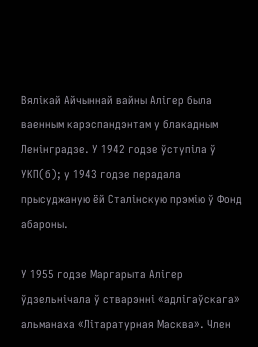Вялікай Айчыннай вайны Алігер была ваенным карэспандэнтам у блакадным Ленінградзе. У 1942 годзе ўступіла ў УКП(б); у 1943 годзе перадала прысуджаную ёй Сталінскую прэмію ў Фонд абароны.

У 1955 годзе Маргарыта Алігер ўдзельнічала ў стварэнні «адлігаўскага» альманаха «Літаратурная Масква». Член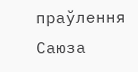праўлення Саюза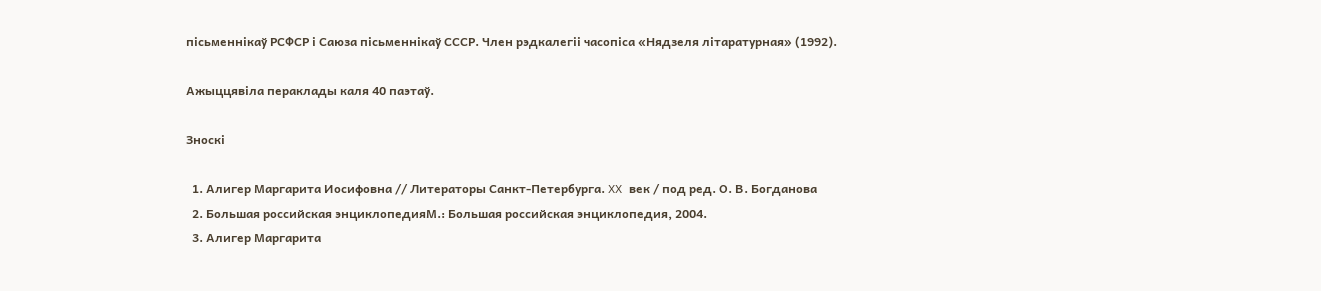пісьменнікаў РСФСР і Саюза пісьменнікаў СССР. Член рэдкалегіі часопіса «Нядзеля літаратурная» (1992).

Ажыццявіла пераклады каля 40 паэтаў.

Зноскі

  1. Алигер Маргарита Иосифовна // Литераторы Санкт-Петербурга. XX век / под ред. О. В. Богданова
  2. Большая российская энциклопедияМ.: Большая российская энциклопедия, 2004.
  3. Алигер Маргарита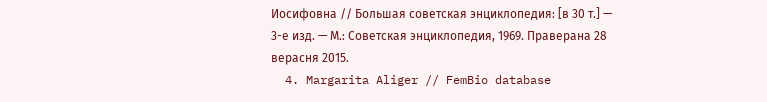Иосифовна // Большая советская энциклопедия: [в 30 т.] — 3-е изд. — М.: Советская энциклопедия, 1969. Праверана 28 верасня 2015.
  4. Margarita Aliger // FemBio database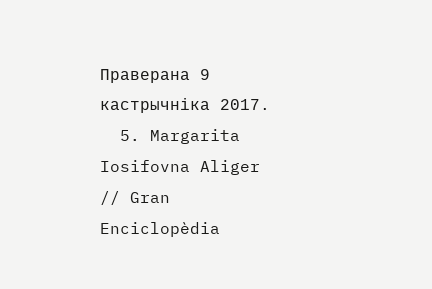Праверана 9 кастрычніка 2017.
  5. Margarita Iosifovna Aliger // Gran Enciclopèdia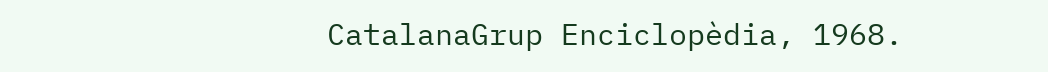CatalanaGrup Enciclopèdia, 1968.